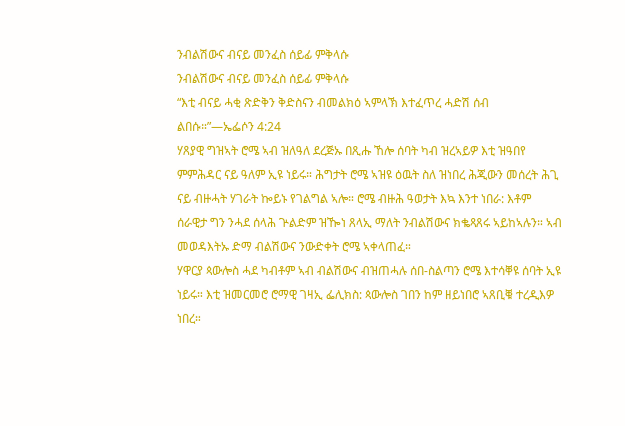ንብልሽውና ብናይ መንፈስ ሰይፊ ምቅላሱ
ንብልሽውና ብናይ መንፈስ ሰይፊ ምቅላሱ
“እቲ ብናይ ሓቂ ጽድቅን ቅድስናን ብመልክዕ ኣምላኽ እተፈጥረ ሓድሽ ሰብ ልበሱ።”—ኤፌሶን 4:24
ሃጸያዊ ግዝኣት ሮሜ ኣብ ዝለዓለ ደረጅኡ በጺሑ ኸሎ ሰባት ካብ ዝረኣይዎ እቲ ዝዓበየ ምምሕዳር ናይ ዓለም ኢዩ ነይሩ። ሕግታት ሮሜ ኣዝዩ ዕዉት ስለ ዝነበረ ሕጂውን መሰረት ሕጊ ናይ ብዙሓት ሃገራት ኰይኑ የገልግል ኣሎ። ሮሜ ብዙሕ ዓወታት እኳ እንተ ነበራ: እቶም ሰራዊታ ግን ንሓደ ሰላሕ ጕልድም ዝዀነ ጸላኢ ማለት ንብልሽውና ክቈጻጸሩ ኣይከኣሉን። ኣብ መወዳእትኡ ድማ ብልሽውና ንውድቀት ሮሜ ኣቀላጠፈ።
ሃዋርያ ጳውሎስ ሓደ ካብቶም ኣብ ብልሽውና ብዝጠሓሉ ሰበ-ስልጣን ሮሜ እተሳቐዩ ሰባት ኢዩ ነይሩ። እቲ ዝመርመሮ ሮማዊ ገዛኢ ፌሊክስ: ጳውሎስ ገበን ከም ዘይነበሮ ኣጸቢቑ ተረዲእዎ ነበረ።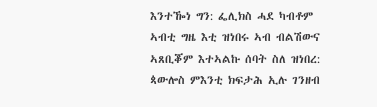እንተዀነ ግን: ፌሊክስ ሓደ ካብቶም ኣብቲ ግዜ እቲ ዝነበሩ ኣብ ብልሽውና ኣጸቢቖም እተኣልኩ ሰባት ስለ ዝነበረ: ጳውሎስ ምእንቲ ክፍታሕ ኢሉ ገንዘብ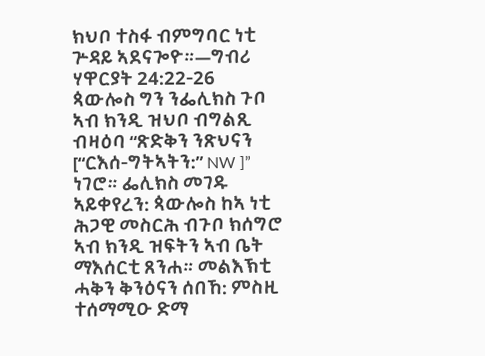ክህቦ ተስፋ ብምግባር ነቲ ጕዳይ ኣደናጐዮ።—ግብሪ ሃዋርያት 24:22-26
ጳውሎስ ግን ንፌሊክስ ጉቦ ኣብ ክንዲ ዝህቦ ብግልጺ ብዛዕባ “ጽድቅን ንጽህናን [“ርእሰ-ግትኣትን:” NW ]” ነገሮ። ፌሊክስ መገዱ ኣይቀየረን: ጳውሎስ ከኣ ነቲ ሕጋዊ መስርሕ ብጉቦ ክሰግሮ ኣብ ክንዲ ዝፍትን ኣብ ቤት ማእሰርቲ ጸንሐ። መልእኽቲ ሓቅን ቅንዕናን ሰበኸ: ምስዚ ተሰማሚዑ ድማ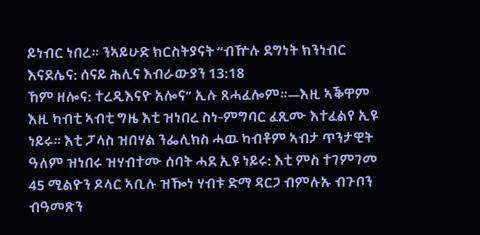ይነብር ነበረ። ንኣይሁድ ክርስትያናት “ብዅሉ ደግነት ክንነብር እናደሌና: ሰናይ ሕሊና እብራውያን 13:18
ኸም ዘሎና: ተረዲእናዮ አሎና” ኢሉ ጸሓፈሎም።—እዚ ኣቕዋም እዚ ካብቲ ኣብቲ ግዜ እቲ ዝነበረ ስነ-ምግባር ፈጺሙ እተፈልየ ኢዩ ነይሩ። እቲ ፓላስ ዝበሃል ንፌሊክስ ሓዉ ካብቶም ኣብታ ጥንታዊት ዓለም ዝነበሩ ዝሃብተሙ ሰባት ሓደ ኢዩ ነይሩ: እቲ ምስ ተገምገመ 45 ሚልዮን ዶላር ኣቢሉ ዝዀነ ሃብቱ ድማ ዳርጋ ብምሉኡ ብጉቦን ብዓመጽን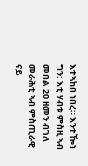እተኣከበ ነበረ። እንተዀነ ግን: እቲ ሃብቱ ምስዚ ኣብ መበል 20 ዘመን ብገለ መራሕቲ ኣብ ምስጢራዊ ናይ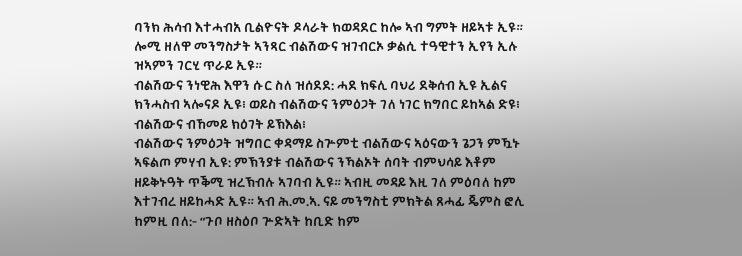ባንክ ሕሳብ እተሓብአ ቢልዮናት ዶላራት ክወዳደር ከሎ ኣብ ግምት ዘይኣቱ ኢዩ። ሎሚ ዘለዋ መንግስታት ኣንጻር ብልሽውና ዝገብርኦ ቃልሲ ተዓዊተን ኢየን ኢሉ ዝኣምን ገርሂ ጥራይ ኢዩ።
ብልሽውና ንነዊሕ እዋን ሱር ስለ ዝሰደደ: ሓደ ክፍሊ ባህሪ ደቅሰብ ኢዩ ኢልና ክንሓስብ ኣሎናዶ ኢዩ፧ ወይስ ብልሽውና ንምዕጋት ገለ ነገር ክግበር ይከኣል ድዩ፧
ብልሽውና ብኸመይ ክዕገት ይኽእል፧
ብልሽውና ንምዕጋት ዝግበር ቀዳማይ ስጕምቲ ብልሽውና ኣዕናውን ጌጋን ምዃኑ ኣፍልጦ ምሃብ ኢዩ: ምኽንያቱ ብልሽውና ንኻልኦት ሰባት ብምህሳይ እቶም ዘይቅኑዓት ጥቕሚ ዝረኽብሉ ኣገባብ ኢዩ። ኣብዚ መዳይ እዚ ገለ ምዕባለ ከም እተገብረ ዘይከሓድ ኢዩ። ኣብ ሕ.መ.ኣ. ናይ መንግስቲ ምክትል ጸሓፊ ጄምስ ፎሊ ከምዚ በለ:- “ጉቦ ዘስዕቦ ጕድኣት ከቢድ ከም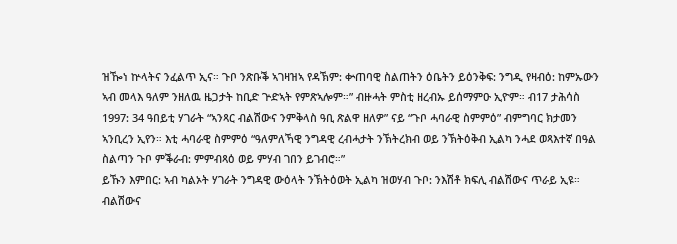ዝዀነ ኵላትና ንፈልጥ ኢና። ጉቦ ንጽቡቕ ኣገዛዝኣ የዳኽም: ቍጠባዊ ስልጠትን ዕቤትን ይዕንቅፍ: ንግዲ የዛብዕ: ከምኡውን ኣብ መላእ ዓለም ንዘለዉ ዜጋታት ከቢድ ጕድኣት የምጽኣሎም።” ብዙሓት ምስቲ ዘረብኡ ይሰማምዑ ኢዮም። ብ17 ታሕሳስ 1997: 34 ዓበይቲ ሃገራት “ኣንጻር ብልሽውና ንምቅላስ ዓቢ ጽልዋ ዘለዎ” ናይ “ጉቦ ሓባራዊ ስምምዕ” ብምግባር ክታመን ኣንቢረን ኢየን። እቲ ሓባራዊ ስምምዕ “ዓለምለኻዊ ንግዳዊ ረብሓታት ንኽትረክብ ወይ ንኽትዕቅብ ኢልካ ንሓደ ወጻእተኛ በዓል ስልጣን ጉቦ ምቕራብ: ምምብጻዕ ወይ ምሃብ ገበን ይገብሮ።”
ይኹን እምበር: ኣብ ካልኦት ሃገራት ንግዳዊ ውዕላት ንኽትዕወት ኢልካ ዝወሃብ ጉቦ: ንእሽቶ ክፍሊ ብልሽውና ጥራይ ኢዩ። ብልሽውና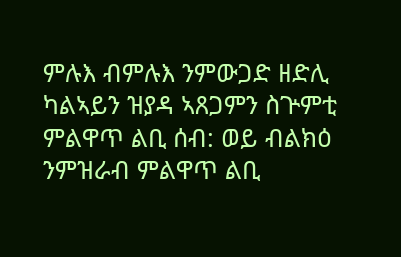ምሉእ ብምሉእ ንምውጋድ ዘድሊ ካልኣይን ዝያዳ ኣጸጋምን ስጕምቲ ምልዋጥ ልቢ ሰብ: ወይ ብልክዕ ንምዝራብ ምልዋጥ ልቢ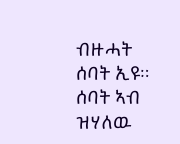ብዙሓት ሰባት ኢዩ። ሰባት ኣብ ዝሃለዉ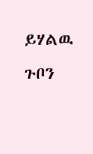ይሃልዉ ጉቦን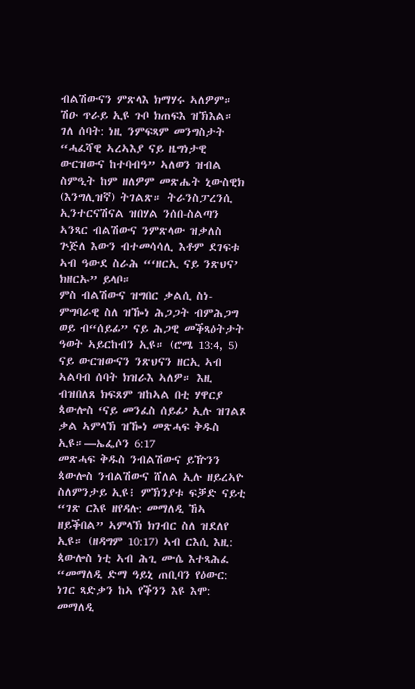ብልሽውናን ምጽላእ ክማሃሩ ኣለዎም። ሽዑ ጥራይ ኢዩ ጉቦ ክጠፍእ ዝኽእል። ገለ ሰባት: ነዚ ንምፍጻም መንግስታት “ሓፈሻዊ ኣረኣእያ ናይ ዜግነታዊ ውርዝውና ከተባብዓ” ኣለወን ዝብል ስምዒት ከም ዘለዎም መጽሔት ኒውስዊክ (እንግሊዝኛ) ትገልጽ። ትራንስፓረንሲ ኢንተርናሽናል ዝበሃል ንሰበ-ስልጣን ኣንጻር ብልሽውና ንምጽላው ዝቃለስ ጕጅለ እውን ብተመሳሳሊ እቶም ደገፍቱ ኣብ ዓውደ ስራሕ “‘ዘርኢ ናይ ንጽህና’ ክዘርኡ” ይላቦ።
ምስ ብልሽውና ዝግበር ቃልሲ ስነ-ምግባራዊ ስለ ዝዀነ ሕጋጋት ብምሕጋግ ወይ ብ“ሰይፊ” ናይ ሕጋዊ መቕጻዕትታት ዓወት ኣይርከብን ኢዩ። (ሮሜ 13:4, 5) ናይ ውርዝውናን ንጽህናን ዘርኢ ኣብ ኣልባብ ሰባት ክዝራእ ኣለዎ። እዚ ብዝበለጸ ክፍጸም ዝከኣል በቲ ሃዋርያ ጳውሎስ ‘ናይ መንፈስ ሰይፊ’ ኢሉ ዝገልጾ ቃል ኣምላኽ ዝዀነ መጽሓፍ ቅዱስ ኢዩ።—ኤፌሶን 6:17
መጽሓፍ ቅዱስ ንብልሽውና ይዅንን
ጳውሎስ ንብልሽውና ሸለል ኢሉ ዘይረኣዮ ስለምንታይ ኢዩ፧ ምኽንያቱ ፍቓድ ናይቲ “ገጽ ርእዩ ዘየዳሉ: መማለዲ ኸኣ ዘይቕበል” ኣምላኽ ክገብር ስለ ዝደለየ ኢዩ። (ዘዳግም 10:17) ኣብ ርእሲ እዚ: ጳውሎስ ነቲ ኣብ ሕጊ ሙሴ እተጻሕፈ “መማለዲ ድማ ዓይኒ ጠቢባን የዕውር: ነገር ጻድቃን ከኣ የቕንን እዩ እሞ: መማለዲ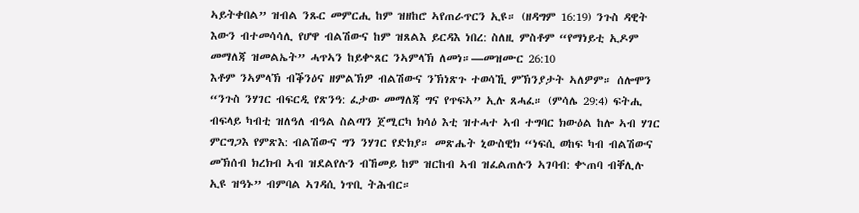ኣይትቀበል” ዝብል ንጹር መምርሒ ከም ዝዘከሮ ኣየጠራጥርን ኢዩ። (ዘዳግም 16:19) ንጉስ ዳዊት እውን ብተመሳሳሊ የሆዋ ብልሽውና ከም ዝጸልእ ይርዳእ ነበረ: ስለዚ ምስቶም “የማነይቲ ኢዶም መማለጃ ዝመልኤት” ሓጥኣን ከይቍጸር ንኣምላኽ ለመነ።—መዝሙር 26:10
እቶም ንኣምላኽ ብቕንዕና ዘምልኽዎ ብልሽውና ንኽነጽጉ ተወሳኺ ምኽንያታት ኣለዎም። ሰሎሞን “ንጉስ ንሃገር ብፍርዲ የጽንዓ: ፈታው መማለጃ ግና የጥፍኣ” ኢሉ ጸሓፈ። (ምሳሌ 29:4) ፍትሒ ብፍላይ ካብቲ ዝለዓለ ብዓል ስልጣን ጀሚርካ ክሳዕ እቲ ዝተሓተ ኣብ ተግባር ክውዕል ከሎ ኣብ ሃገር ምርግጋእ የምጽእ: ብልሽውና ግን ንሃገር የድክያ። መጽሔት ኒውስዊክ “ነፍሲ ወከፍ ካብ ብልሽውና መኽሰብ ክረክብ ኣብ ዝደልየሉን ብኸመይ ከም ዝርከብ ኣብ ዝፈልጠሉን ኣገባብ: ቍጠባ ብቐሊሉ ኢዩ ዝዓኑ” ብምባል ኣገዳሲ ነጥቢ ትሕብር።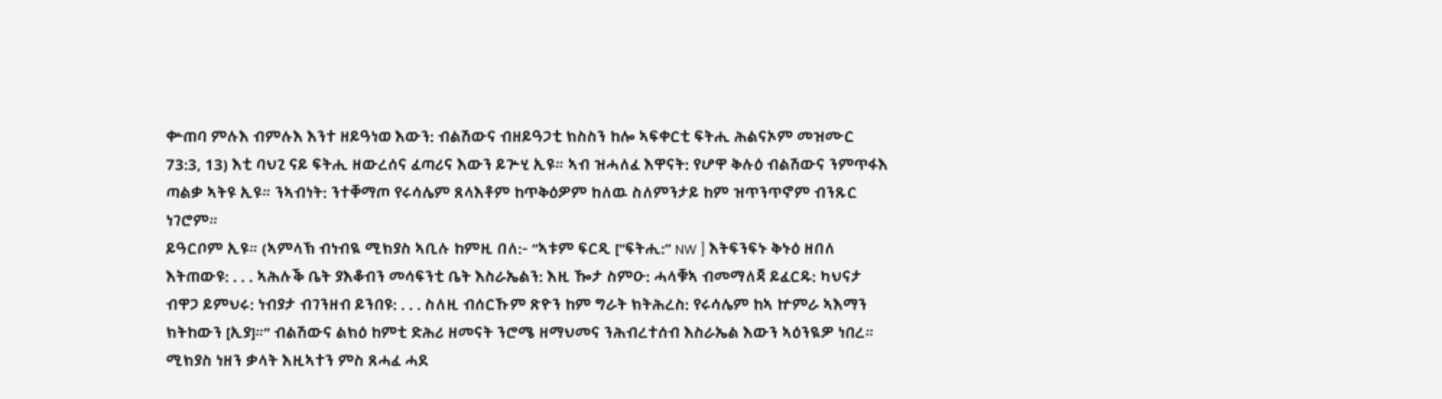ቍጠባ ምሉእ ብምሉእ እንተ ዘይዓነወ እውን: ብልሽውና ብዘይዓጋቲ ክስስን ከሎ ኣፍቀርቲ ፍትሒ ሕልናኦም መዝሙር 73:3, 13) እቲ ባህጊ ናይ ፍትሒ ዘውረሰና ፈጣሪና እውን ይጕሂ ኢዩ። ኣብ ዝሓለፈ እዋናት: የሆዋ ቅሉዕ ብልሽውና ንምጥፋእ ጣልቃ ኣትዩ ኢዩ። ንኣብነት: ንተቐማጦ የሩሳሌም ጸላእቶም ከጥቅዕዎም ከለዉ ስለምንታይ ከም ዝጥንጥኖም ብንጹር ነገሮም።
ይዓርቦም ኢዩ። (ኣምላኽ ብነብዪ ሚክያስ ኣቢሉ ከምዚ በለ:- “ኣቱም ፍርዲ [“ፍትሒ:” NW ] እትፍንፍኑ ቅኑዕ ዘበለ እትጠውዩ: . . . ኣሕሉቕ ቤት ያእቆብን መሳፍንቲ ቤት እስራኤልን: እዚ ዀታ ስምዑ: ሓላቑኣ ብመማለጃ ይፈርዱ: ካህናታ ብዋጋ ይምህሩ: ነብያታ ብገንዘብ ይንበዩ: . . . ስለዚ ብሰርኹም ጽዮን ከም ግራት ክትሕረስ: የሩሳሌም ከኣ ኵምራ ኣእማን ክትከውን [ኢያ]።” ብልሽውና ልክዕ ከምቲ ድሕሪ ዘመናት ንሮሜ ዘማህመና ንሕብረተሰብ እስራኤል እውን ኣዕንዪዎ ነበረ። ሚክያስ ነዘን ቃላት እዚኣተን ምስ ጸሓፈ ሓደ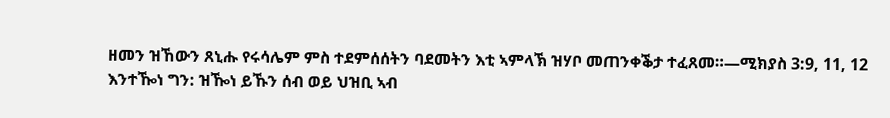ዘመን ዝኸውን ጸኒሑ የሩሳሌም ምስ ተደምሰሰትን ባደመትን እቲ ኣምላኽ ዝሃቦ መጠንቀቕታ ተፈጸመ።—ሚክያስ 3:9, 11, 12
እንተዀነ ግን: ዝዀነ ይኹን ሰብ ወይ ህዝቢ ኣብ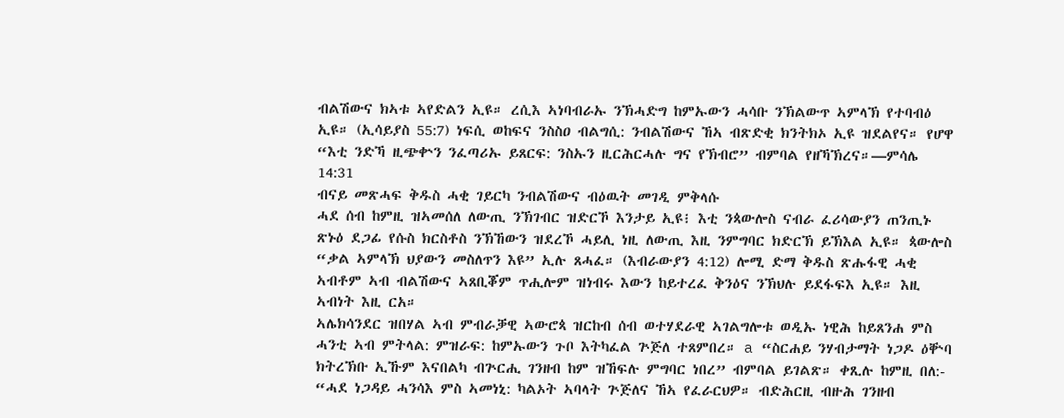ብልሽውና ክኣቱ ኣየድልን ኢዩ። ረሲእ ኣነባብራኡ ንኽሓድግ ከምኡውን ሓሳቡ ንኽልውጥ ኣምላኽ የተባብዕ ኢዩ። (ኢሳይያስ 55:7) ነፍሲ ወከፍና ንስስዐ ብልግሲ: ንብልሽውና ኸኣ ብጽድቂ ክንትክኦ ኢዩ ዝደልየና። የሆዋ “እቲ ንድኻ ዚጭቍን ንፈጣሪኡ ይጸርፍ: ንስኡን ዚርሕርሓሉ ግና የኽብሮ” ብምባል የዘኻኽረና።—ምሳሌ 14:31
ብናይ መጽሓፍ ቅዱስ ሓቂ ገይርካ ንብልሽውና ብዕዉት መገዲ ምቅላሱ
ሓደ ሰብ ከምዚ ዝኣመሰለ ለውጢ ንኽገብር ዝድርኾ እንታይ ኢዩ፧ እቲ ንጳውሎስ ናብራ ፈሪሳውያን ጠንጢኑ ጽኑዕ ደጋፊ የሱስ ክርስቶስ ንኽኸውን ዝደረኾ ሓይሊ ነዚ ለውጢ እዚ ንምግባር ክድርኽ ይኽእል ኢዩ። ጳውሎስ “ቃል ኣምላኽ ህያውን መስለጥን እዩ” ኢሉ ጸሓፈ። (እብራውያን 4:12) ሎሚ ድማ ቅዱስ ጽሑፋዊ ሓቂ ኣብቶም ኣብ ብልሽውና ኣጸቢቖም ጥሒሎም ዝነብሩ እውን ከይተረፈ ቅንዕና ንኽህሉ ይደፋፍእ ኢዩ። እዚ ኣብነት እዚ ርአ።
ኣሌክሳንደር ዝበሃል ኣብ ምብራቓዊ ኣውሮጳ ዝርከብ ሰብ ወተሃደራዊ ኣገልግሎቱ ወዲኡ ነዊሕ ከይጸንሐ ምስ ሓንቲ ኣብ ምትላል: ምዝራፍ: ከምኡውን ጉቦ እትካፈል ጕጅለ ተጸምበረ። a “ስርሐይ ንሃብታማት ነጋዶ ዕቝባ ክትረኽቡ ኢኹም እናበልካ ብጕርሒ ገንዘብ ከም ዝኸፍሉ ምግባር ነበረ” ብምባል ይገልጽ። ቀጺሉ ከምዚ በለ:- “ሓደ ነጋዳይ ሓንሳእ ምስ ኣመነኒ: ካልኦት ኣባላት ጕጅለና ኸኣ የፈራርህዎ። ብድሕርዚ ብዙሕ ገንዘብ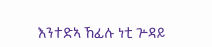እንተድኣ ኸፊሉ ነቲ ጕዳይ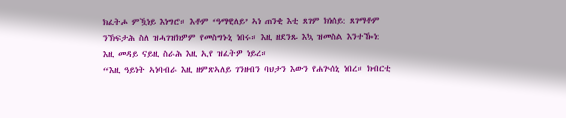ክፈትሖ ምዃነይ እነግሮ። እቶም ‘ዓማዊለይ’ ኣነ ጠንቂ እቲ ጸገም ክነሰይ: ጸገማቶም ንኽፍታሕ ስለ ዝሓገዝክዎም የመስግኑኒ ነበሩ። እዚ ዘደንጹ እኳ ዝመስል እንተዀነ: እዚ መዳይ ናይዚ ስራሕ እዚ ኢየ ዝፈትዎ ነይረ።
“እዚ ዓይነት ኣነባብራ እዚ ዘምጽኣለይ ገንዘብን ባህታን እውን የሐጕሰኒ ነበረ። ክብርቲ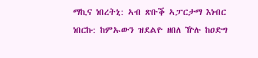ማኪና ነበረትኒ: ኣብ ጽቡቕ ኣፓርታማ እነብር ነበርኩ: ከምኡውን ዝደልዮ ዘበለ ዅሉ ከዐድግ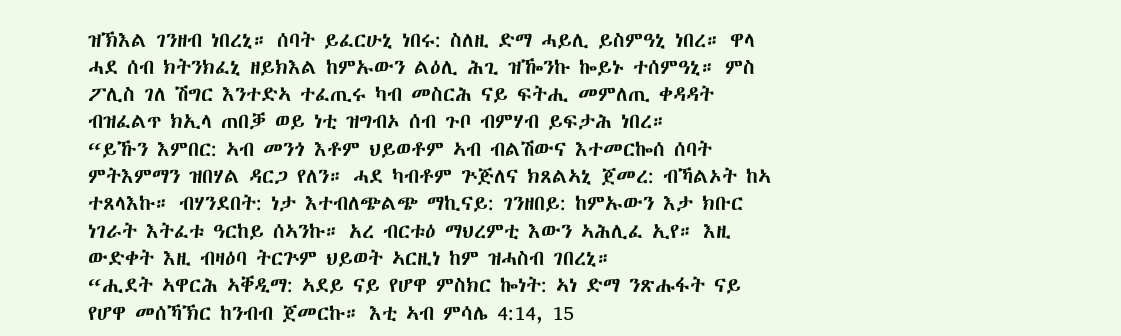ዝኽእል ገንዘብ ነበረኒ። ሰባት ይፈርሁኒ ነበሩ: ስለዚ ድማ ሓይሊ ይስምዓኒ ነበረ። ዋላ ሓደ ሰብ ክትንክፈኒ ዘይክእል ከምኡውን ልዕሊ ሕጊ ዝዀንኩ ኰይኑ ተሰምዓኒ። ምስ ፖሊስ ገለ ሽግር እንተድኣ ተፈጢሩ ካብ መስርሕ ናይ ፍትሒ መምለጢ ቀዳዳት ብዝፈልጥ ክኢላ ጠበቓ ወይ ነቲ ዝግብኦ ሰብ ጉቦ ብምሃብ ይፍታሕ ነበረ።
“ይኹን እምበር: ኣብ መንጎ እቶም ህይወቶም ኣብ ብልሽውና እተመርኰሰ ሰባት ምትእምማን ዝበሃል ዳርጋ የለን። ሓደ ካብቶም ጕጅለና ክጸልኣኒ ጀመረ: ብኻልኦት ከኣ ተጸላእኩ። ብሃንደበት: ነታ እተብለጭልጭ ማኪናይ: ገንዘበይ: ከምኡውን እታ ክቡር ነገራት እትፈቱ ዓርከይ ሰኣንኩ። አረ ብርቱዕ ማህረምቲ እውን ኣሕሊፈ ኢየ። እዚ ውድቀት እዚ ብዛዕባ ትርጕም ህይወት ኣርዚነ ከም ዝሓስብ ገበረኒ።
“ሒደት ኣዋርሕ ኣቐዲማ: ኣደይ ናይ የሆዋ ምስክር ኰነት: ኣነ ድማ ንጽሑፋት ናይ የሆዋ መሰኻኽር ከንብብ ጀመርኩ። እቲ ኣብ ምሳሌ 4:14, 15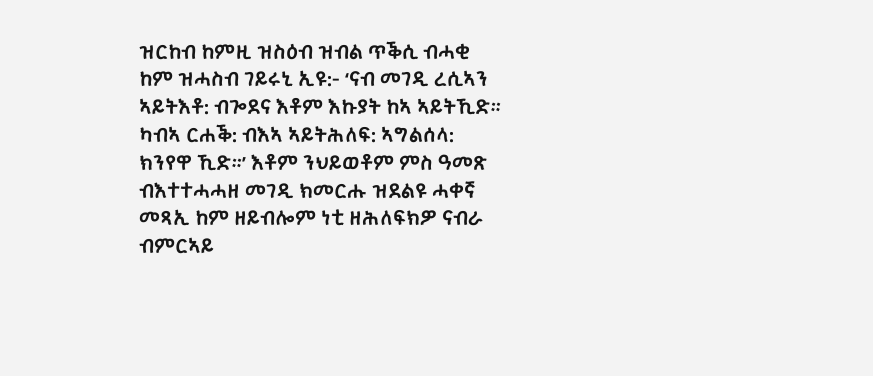ዝርከብ ከምዚ ዝስዕብ ዝብል ጥቕሲ ብሓቂ ከም ዝሓስብ ገይሩኒ ኢዩ:- ‘ናብ መገዲ ረሲኣን ኣይትእቶ: ብጐደና እቶም እኩያት ከኣ ኣይትኺድ። ካብኣ ርሐቕ: ብእኣ ኣይትሕለፍ: ኣግልሰላ: ክንየዋ ኺድ።’ እቶም ንህይወቶም ምስ ዓመጽ ብእተተሓሓዘ መገዲ ክመርሑ ዝደልዩ ሓቀኛ መጻኢ ከም ዘይብሎም ነቲ ዘሕለፍክዎ ናብራ ብምርኣይ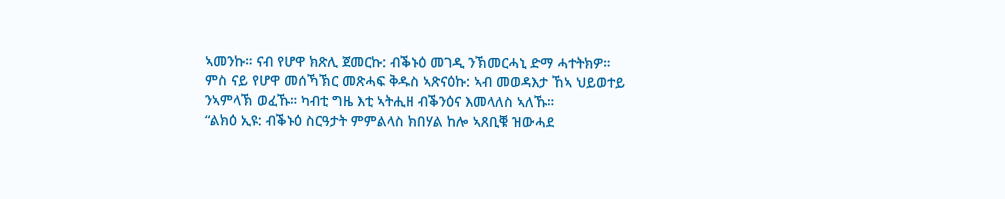ኣመንኩ። ናብ የሆዋ ክጽሊ ጀመርኩ: ብቕኑዕ መገዲ ንኽመርሓኒ ድማ ሓተትክዎ። ምስ ናይ የሆዋ መሰኻኽር መጽሓፍ ቅዱስ ኣጽናዕኩ: ኣብ መወዳእታ ኸኣ ህይወተይ ንኣምላኽ ወፈኹ። ካብቲ ግዜ እቲ ኣትሒዘ ብቕንዕና እመላለስ ኣለኹ።
“ልክዕ ኢዩ: ብቕኑዕ ስርዓታት ምምልላስ ክበሃል ከሎ ኣጸቢቑ ዝውሓደ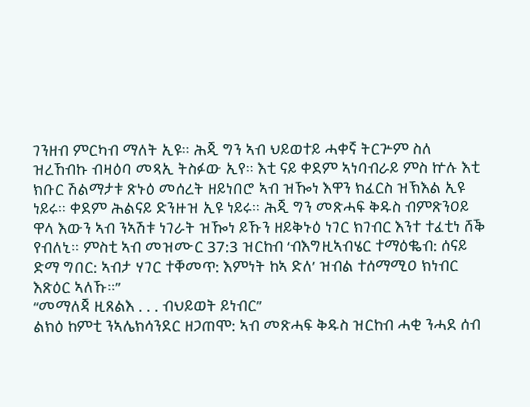ገንዘብ ምርካብ ማለት ኢዩ። ሕጂ ግን ኣብ ህይወተይ ሓቀኛ ትርጕም ስለ ዝረኸብኩ ብዛዕባ መጻኢ ትስፉው ኢየ። እቲ ናይ ቀደም ኣነባብራይ ምስ ኵሉ እቲ ክቡር ሽልማታቱ ጽኑዕ መሰረት ዘይነበሮ ኣብ ዝዀነ እዋን ክፈርስ ዝኽእል ኢዩ ነይሩ። ቀደም ሕልናይ ድንዙዝ ኢዩ ነይሩ። ሕጂ ግን መጽሓፍ ቅዱስ ብምጽንዐይ ዋላ እውን ኣብ ንኣሽቱ ነገራት ዝዀነ ይኹን ዘይቅኑዕ ነገር ክገብር እንተ ተፈቲነ ሸቕ የብለኒ። ምስቲ ኣብ መዝሙር 37:3 ዝርከብ ‘ብእግዚኣብሄር ተማዕቈብ: ሰናይ ድማ ግበር: ኣብታ ሃገር ተቐመጥ: እምነት ከኣ ድለ’ ዝብል ተሰማሚዐ ክነብር እጽዕር ኣለኹ።”
“መማለጃ ዚጸልእ . . . ብህይወት ይነብር”
ልክዕ ከምቲ ንኣሌክሳንደር ዘጋጠሞ: ኣብ መጽሓፍ ቅዱስ ዝርከብ ሓቂ ንሓደ ሰብ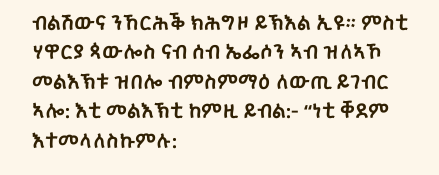ብልሽውና ንኸርሕቕ ክሕግዞ ይኽእል ኢዩ። ምስቲ ሃዋርያ ጳውሎስ ናብ ሰብ ኤፌሶን ኣብ ዝለኣኾ መልእኽቱ ዝበሎ ብምስምማዕ ለውጢ ይገብር ኣሎ: እቲ መልእኽቲ ከምዚ ይብል:- “ነቲ ቐደም እተመላለስኩምሉ: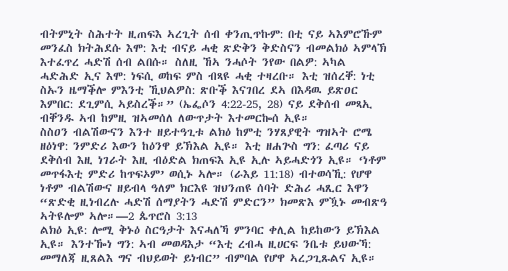ብትምኒት ስሕተት ዚጠፍእ ኣረጊት ሰብ ቀንጢጥኩም: በቲ ናይ ኣእምሮኹም መንፈስ ክትሕደሱ እሞ: እቲ ብናይ ሓቂ ጽድቅን ቅድስናን ብመልክዕ ኣምላኽ እተፈጥረ ሓድሽ ሰብ ልበሱ። ስለዚ ኸኣ ንሓሶት ንየው በልዎ: ኣካል ሓድሕድ ኢና እሞ: ነፍሲ ወከፍ ምስ ብጻዩ ሓቂ ተዛረቡ። እቲ ዝሰረቐ: ነቲ ስኡን ዜማቕሎ ምእንቲ ኺህልዎስ: ጽቡቕ እናገበረ ደኣ በእዳዉ ይጽዐር እምበር: ደጊምሲ ኣይስረቕ።” (ኤፌሶን 4:22-25, 28) ናይ ደቅሰብ መጻኢ ብቐንዱ ኣብ ከምዚ ዝኣመሰለ ለውጥታት እተመርኰሰ ኢዩ።
ስስዐን ብልሽውናን እንተ ዘይተዓጊቱ ልክዕ ከምቲ ንሃጸያዊት ግዝኣት ሮሜ ዘዕነዋ: ንምድሪ እውን ከዕንዋ ይኽእል ኢዩ። እቲ ዘሐጕስ ግን: ፈጣሪ ናይ ደቅሰብ እዚ ነገራት እዚ ብዕድል ክጠፍእ ኢዩ ኢሉ ኣይሓድጎን ኢዩ። ‘ነቶም መጥፋእቲ ምድሪ ከጥፍኦም’ ወሲኑ ኣሎ። (ራእይ 11:18) ብተወሳኺ: የሆዋ ነቶም ብልሽውና ዘይብላ ዓለም ክርእዩ ዝህንጠዩ ሰባት ድሕሪ ሓጺር እዋን “ጽድቂ ዚነብረሉ ሓድሽ ሰማያትን ሓድሽ ምድርን” ክመጽእ ምዃኑ መብጽዓ ኣትዩሎም ኣሎ።—2 ጴጥሮስ 3:13
ልክዕ ኢዩ: ሎሚ ቅኑዕ ስርዓታት እናሓለኻ ምንባር ቀሊል ከይከውን ይኽእል ኢዩ። እንተዀነ ግን: ኣብ መወዳእታ “እቲ ረብሓ ዚሀርፍ ንቤቱ ይህውኻ: መማለጃ ዚጸልእ ግና ብህይወት ይነብር” ብምባል የሆዋ ኣረጋጊጹልና ኢዩ።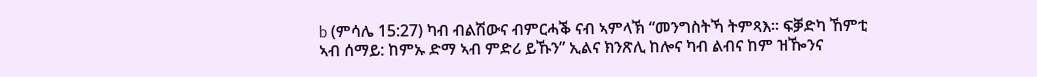b (ምሳሌ 15:27) ካብ ብልሽውና ብምርሓቕ ናብ ኣምላኽ “መንግስትኻ ትምጻእ። ፍቓድካ ኸምቲ ኣብ ሰማይ: ከምኡ ድማ ኣብ ምድሪ ይኹን” ኢልና ክንጽሊ ከሎና ካብ ልብና ከም ዝዀንና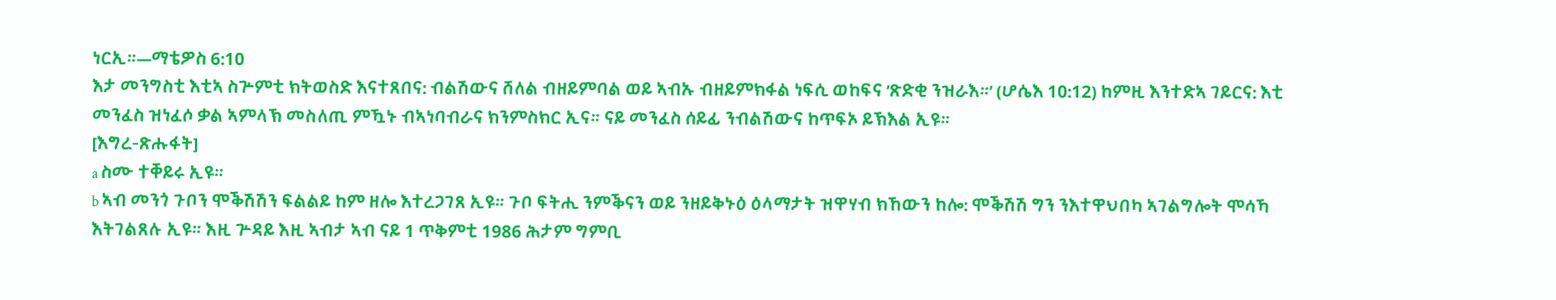ነርኢ።—ማቴዎስ 6:10
እታ መንግስቲ እቲኣ ስጕምቲ ክትወስድ እናተጸበና: ብልሽውና ሸለል ብዘይምባል ወይ ኣብኡ ብዘይምክፋል ነፍሲ ወከፍና ‘ጽድቂ ንዝራእ።’ (ሆሴእ 10:12) ከምዚ እንተድኣ ገይርና: እቲ መንፈስ ዝነፈሶ ቃል ኣምላኽ መስለጢ ምዃኑ ብኣነባብራና ክንምስክር ኢና። ናይ መንፈስ ሰይፊ ንብልሽውና ከጥፍኦ ይኽእል ኢዩ።
[እግረ-ጽሑፋት]
a ስሙ ተቐይሩ ኢዩ።
b ኣብ መንጎ ጉቦን ሞቕሽሽን ፍልልይ ከም ዘሎ እተረጋገጸ ኢዩ። ጉቦ ፍትሒ ንምቕናን ወይ ንዘይቅኑዕ ዕላማታት ዝዋሃብ ክኸውን ከሎ: ሞቕሽሽ ግን ንእተዋህበካ ኣገልግሎት ሞሳኻ እትገልጸሉ ኢዩ። እዚ ጕዳይ እዚ ኣብታ ኣብ ናይ 1 ጥቅምቲ 1986 ሕታም ግምቢ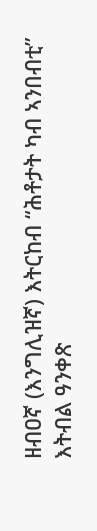ዘብዐኛ (እንግሊዝኛ) እትርከብ “ሕቶታት ካብ ኣንበብቲ” እትብል ዓንቀጽ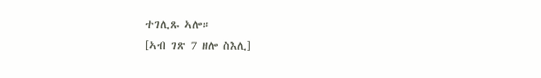ተገሊጹ ኣሎ።
[ኣብ ገጽ 7 ዘሎ ስእሊ]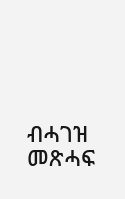ብሓገዝ መጽሓፍ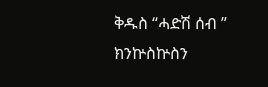ቅዱስ “ሓድሽ ሰብ ” ክንኵስኵስን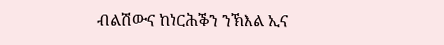ብልሽውና ከነርሕቕን ንኽእል ኢና